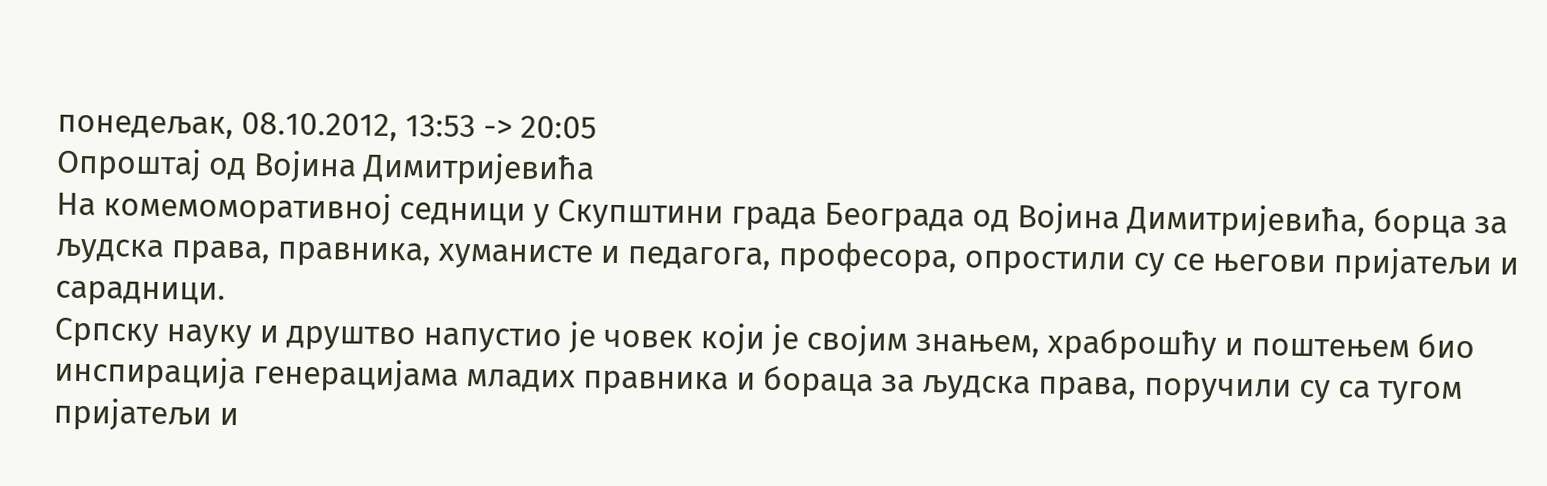понедељак, 08.10.2012, 13:53 -> 20:05
Опроштај од Војина Димитријевића
На комемоморативној седници у Скупштини града Београда од Војина Димитријевића, борца за људска права, правника, хуманисте и педагога, професора, опростили су се његови пријатељи и сарадници.
Српску науку и друштво напустио је човек који је својим знањем, храброшћу и поштењем био инспирација генерацијама младих правника и бораца за људска права, поручили су са тугом пријатељи и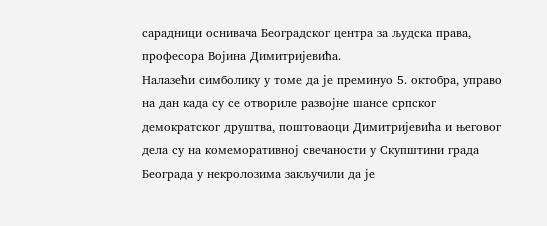сарадници оснивача Београдског центра за људска права, професора Војина Димитријевића.
Налазећи симболику у томе да је преминуо 5. октобра, управо на дан када су се отвориле развојне шансе српског демократског друштва, поштоваоци Димитријевића и његовог дела су на комеморативној свечаности у Скупштини града Београда у некролозима закључили да је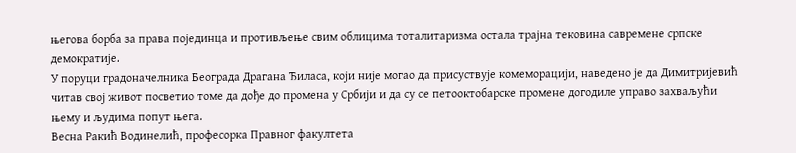његова борба за права појединца и противљење свим облицима тоталитаризма остала трајна тековина савремене српске демократије.
У поруци градоначелника Београда Драгана Ђиласа, који није могао да присуствује комеморацији, наведено је да Димитријевић читав свој живот посветио томе да дође до промена у Србији и да су се петооктобарске промене догодиле управо захваљући њему и људима попут њега.
Весна Ракић Водинелић, професорка Правног факултета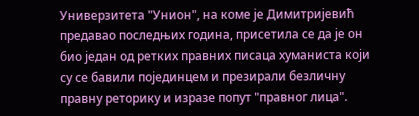Универзитета "Унион", на коме је Димитријевић предавао последњих година, присетила се да је он био један од ретких правних писаца хуманиста који су се бавили појединцем и презирали безличну правну реторику и изразе попут "правног лица".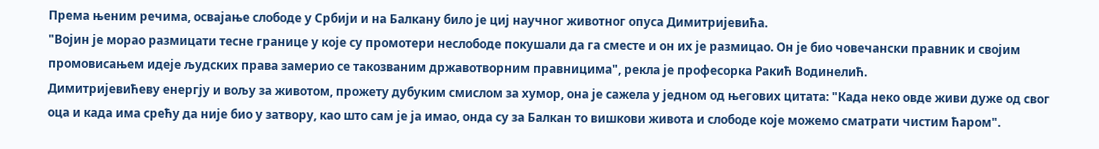Према њеним речима, освајање слободе у Србији и на Балкану било је циј научног животног опуса Димитријевића.
"Војин је морао размицати тесне границе у које су промотери неслободе покушали да га сместе и он их је размицао. Он је био човечански правник и својим промовисањем идеје људских права замерио се такозваним државотворним правницима", рекла је професорка Ракић Водинелић.
Димитријевићеву енергју и вољу за животом, прожету дубуким смислом за хумор, она је сажела у једном од његових цитата: "Када неко овде живи дуже од свог оца и када има срећу да није био у затвору, као што сам је ја имао, онда су за Балкан то вишкови живота и слободе које можемо сматрати чистим ћаром".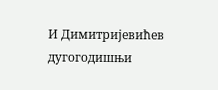И Димитријевићев дугогодишњи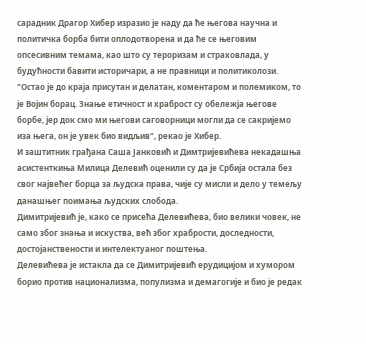сарадник Драгор Хибер изразио је наду да ће његова научна и политичка борба бити оплодотворена и да ће се његовим опсесивним темама, као што су тероризам и страховлада, у будућности бавити историчари, а не правници и политиколози.
"Остао је до краја присутан и делатан, коментаром и полемиком, то је Војин борац. Знање етичност и храброст су обележја његове борбе, јер док смо ми његови саговорници могли да се сакријемо иза њега, он је увек био видљив", рекао је Хибер.
И заштитник грађана Саша Јанковић и Димтријевићева некадашња асистенткиња Милица Делевић оценили су да је Србија остала без свог највећег борца за људска права, чије су мисли и дело у темељу данашњег поимања људских слобода.
Димитријевић је, како се присећа Делевићева, био велики човек, не само због знања и искуства, већ због храбрости, доследности, достојанствености и интелектуаног поштења.
Делевићева је истакла да се Димитријевић ерудицијом и хумором борио против национализма, популизма и демагогије и био је редак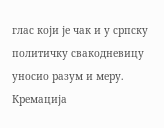глас који је чак и у српску политичку свакодневицу уносио разум и меру.
Кремација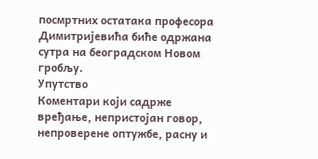посмртних остатака професора Димитријевића биће одржана сутра на београдском Новом гробљу.
Упутство
Коментари који садрже вређање, непристојан говор, непроверене оптужбе, расну и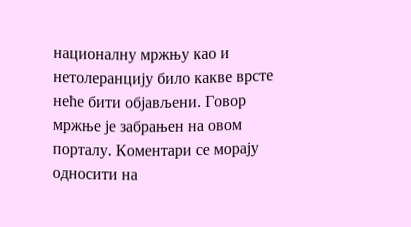националну мржњу као и нетолеранцију било какве врсте неће бити објављени. Говор мржње је забрањен на овом порталу. Коментари се морају односити на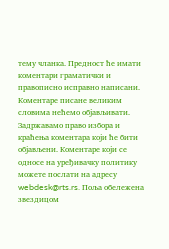тему чланка. Предност ће имати коментари граматички и правописно исправно написани. Коментаре писане великим словима нећемо објављивати. Задржавамо право избора и краћења коментара који ће бити објављени. Коментаре који се односе на уређивачку политику можете послати на адресу webdesk@rts.rs. Поља обележена звездицом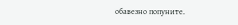обавезно попуните.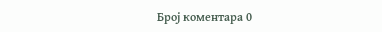Број коментара 0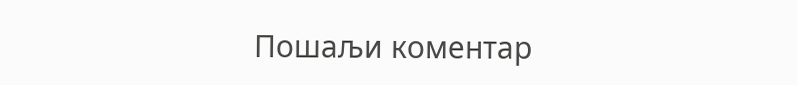Пошаљи коментар